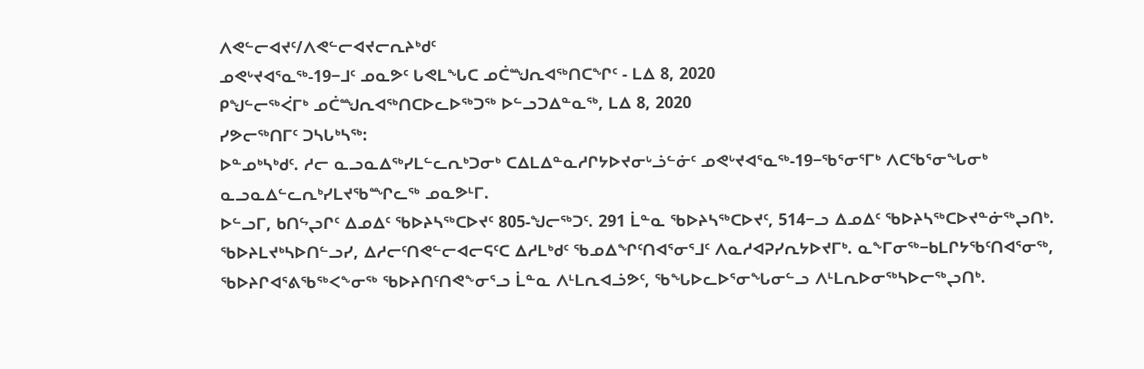ᐱᕙᓪᓕᐊᔪᑦ/ᐱᕙᓪᓕᐊᔪᓕᕆᔨᒃᑯᑦ
ᓄᕙᒡᔪᐊᕐᓇᖅ-19−ᒧᑦ ᓄᓇᕗᑦ ᒐᕙᒪᖓᑕ ᓄᑖᙳᕆᐊᖅᑎᑕᖏᑦ - ᒪᐃ 8, 2020
ᑭᖑᓪᓕᖅᐹᒥᒃ ᓄᑖᙳᕆᐊᖅᑎᑕᐅᓚᐅᖅᑐᖅ ᐅᓪᓗᑐᐃᓐᓇᖅ, ᒪᐃ 8, 2020
ᓯᕗᓕᖅᑎᒥᑦ ᑐᓴᒐᒃᓴᖅ:
ᐅᓐᓄᒃᓴᒃᑯᑦ. ᓱᓕ ᓇᓗᓇᐃᖅᓯᒪᓪᓚᕆᒃᑐᓂᒃ ᑕᐃᒪᐃᓐᓇᓱᒋᔭᐅᔪᓂᒡᓘᓪᓃᑦ ᓄᕙᒡᔪᐊᕐᓇᖅ-19−ᖃᕐᓂᕐᒥᒃ ᐱᑕᖃᕐᓂᖓᓂᒃ ᓇᓗᓇᐃᓪᓚᕆᒃᓯᒪᔪᖃᙱᓚᖅ ᓄᓇᕗᒻᒥ.
ᐅᓪᓗᒥ, ᑲᑎᖦᖢᒋᑦ ᐃᓄᐃᑦ ᖃᐅᔨᓴᖅᑕᐅᔪᑦ 805-ᖑᓕᖅᑐᑦ. 291 ᒫᓐᓇ ᖃᐅᔨᓴᖅᑕᐅᔪᑦ, 514−ᓗ ᐃᓄᐃᑦ ᖃᐅᔨᓴᖅᑕᐅᔪᓐᓃᖅᖢᑎᒃ.
ᖃᐅᔨᒪᔪᒃᓴᐅᑎᓪᓗᓯ, ᐃᓱᓕᑦᑎᕙᓪᓕᐊᓕᕋᑦᑕ ᐃᓱᒪᒃᑯᑦ ᖃᓄᐃᖏᑦᑎᐊᕐᓂᕐᒧᑦ ᐱᓇᓱᐊᕈᓯᕆᔭᐅᔪᒥᒃ. ᓇᖕᒥᓂᖅ−ᑲᒪᒋᔭᖃᑦᑎᐊᕐᓂᖅ, ᖃᐅᔨᒋᐊᕐᕕᖃᖅᐸᖕᓂᖅ ᖃᐅᔨᑎᑦᑎᕙᖕᓂᕐᓗ ᒫᓐᓇ ᐱᒻᒪᕆᐊᓘᕗᑦ, ᖃᖓᐅᓚᐅᕐᓂᖓᓂᓪᓗ ᐱᒻᒪᕆᐅᓂᖅᓴᐅᓕᖅᖢᑎᒃ.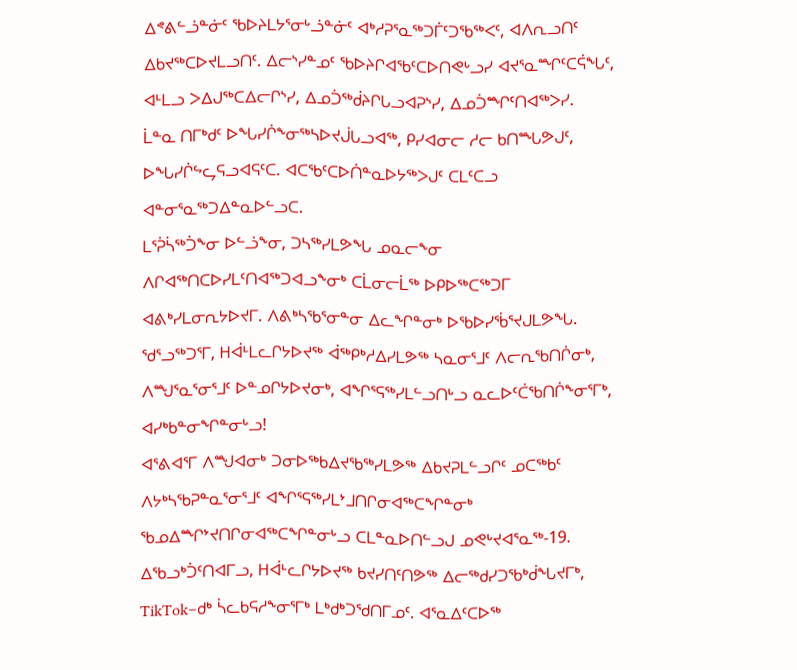ᐃᕝᕕᓪᓘᓐᓃᑦ ᖃᐅᔨᒪᔭᕐᓂᒡᓘᓐᓃᑦ ᐊᒃᓱᕈᕐᓇᖅᑐᒦᑦᑐᖃᖅᐸᑦ, ᐊᐱᕆᓗᑎᑦ ᐃᑲᔪᖅᑕᐅᔪᒪᓗᑎᑦ. ᐃᓕᔅᓯᓐᓄᑦ ᖃᐅᔨᒋᐊᖃᑦᑕᐅᑎᕙᒡᓗᓯ ᐊᔪᕐᓇᙱᑦᑕᕌᖓᑦ, ᐊᒻᒪᓗ ᐳᐃᒍᖅᑕᐃᓕᒋᔅᓯ, ᐃᓄᑑᖅᑰᔨᒋᒐᓗᐊᕈᔅᓯ, ᐃᓄᑑᙱᑦᑎᐊᖅᐳᓯ.
ᒫᓐᓇ ᑎᒥᒃᑯᑦ ᐅᖓᓯᒌᖕᓂᖅᓴᐅᔪᒎᒐᓗᐊᖅ, ᑭᓯᐊᓂᓕ ᓱᓕ ᑲᑎᙵᕗᒍᑦ, ᐅᖓᓯᒌᖦᖤᕋᓗᐊᕋᑦᑕ. ᐊᑕᖃᑦᑕᐅᑏᓐᓇᐅᔭᖅᐳᒍᑦ ᑕᒪᑦᑕᓗ ᐊᓐᓂᕐᓇᖅᑐᐃᓐᓇᐅᓪᓗᑕ.
ᒪᕐᕉᓵᖅᑑᖕᓂ ᐅᓪᓘᖕᓂ, ᑐᓴᖅᓯᒪᕗᖓ ᓄᓇᓕᖕᓂ ᐱᒋᐊᖅᑎᑕᐅᓯᒪᑦᑎᐊᖅᑐᐊᓗᖕᓂᒃ ᑕᒫᓂᓕᒫᖅ ᐅᑭᐅᖅᑕᖅᑐᒥ ᐊᕕᒃᓯᒪᓂᕆᔭᐅᔪᒥ. ᐱᕕᒃᓴᖃᕐᓂᓐᓂ ᐃᓚᖏᓐᓂᒃ ᐅᖃᐅᓯᖄᕐᔪᒍᒪᕗᖓ.
ᖁᕐᓗᖅᑐᕐᒥ, ᕼᐋᒻᒪᓚᒋᔭᐅᔪᖅ ᐋᖅᑭᒃᓱᐃᓯᒪᕗᖅ ᓴᓇᓂᕐᒧᑦ ᐱᓕᕆᖃᑎᒌᓂᒃ, ᐱᙳᕐᓇᕐᓂᕐᒧᑦ ᐅᓐᓄᒋᔭᐅᔪᓂᒃ, ᐊᖏᕐᕋᖅᓯᒪᓪᓗᑎᒡᓗ ᓇᓚᐅᑦᑖᖃᑎᒌᖕᓂᕐᒥᒃ, ᐊᓯᒃᑲᓐᓂᖏᓐᓂᒡᓗ!
ᐊᕐᕕᐊᕐᒥ ᐱᙳᐊᓂᒃ ᑐᓂᐅᖅᑲᐃᔪᖃᖅᓯᒪᕗᖅ ᐃᑲᔪᕈᒪᓪᓗᒋᑦ ᓄᑕᖅᑲᑦ ᐱᔭᒃᓴᖃᕈᓐᓇᕐᓂᕐᒧᑦ ᐊᖏᕐᕋᖅᓯᒪᔾᒧᑎᒋᓂᐊᖅᑕᖏᓐᓂᒃ ᖃᓄᐃᙱᔾᔪᑎᒋᓂᐊᖅᑕᖏᓐᓂᒡᓗ ᑕᒪᓐᓇᐅᑎᓪᓗᒍ ᓄᕙᒡᔪᐊᕐᓇᖅ-19.
ᐃᖃᓗᒃᑑᑦᑎᐊᒥᓗ, ᕼᐋᒻᓚᒋᔭᐅᔪᖅ ᑲᔪᓯᑎᑦᑎᕗᖅ ᐃᓕᖅᑯᓯᑐᖃᒃᑰᖓᔪᒥᒃ, TikTok−ᑯᒃ ᓵᓚᑲᕋᓱᖕᓂᕐᒥᒃ ᒪᒃᑯᒃᑐᖁᑎᒥᓄᑦ. ᐊᕐᓇᐃᑦᑕᐅᖅ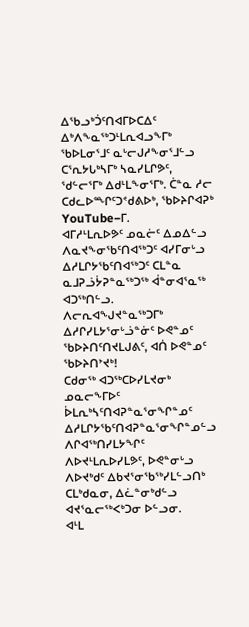ᐃᖃᓗᒃᑑᑦᑎᐊᒥᐅᑕᐃᑦ ᐃᒃᐱᖕᓇᖅᑐᒻᒪᕆᐊᓗᖕᒥᒃ ᖃᐅᒪᓂᕐᒧᑦ ᓇᒡᓕᒍᓱᖕᓂᕐᒧᓪᓗ ᑕᕐᕆᔭᒐᒃᓴᒥᒃ ᓴᓇᓯᒪᒋᕗᑦ, ᖁᓪᓕᕐᒥᒃ ᐃᑯᒻᒪᖕᓂᕐᒥᒃ. ᑖᓐᓇ ᓱᓕ ᑕᑯᓚᐅᙱᑦᑐᕝᑯᕕᐅᒃ, ᖃᐅᔨᒋᐊᕈᒃ  YouTube−ᒥ.
ᐊᒥᓱᒻᒪᕆᐅᕗᑦ ᓄᓇᓖᑦ ᐃᓄᐃᓪᓗ ᐱᓇᔪᖕᓂᖃᑦᑎᐊᖅᑐᑦ ᐊᓯᒥᓂᒡᓗ ᐃᓱᒪᒋᔭᖃᑦᑎᐊᖅᑐᑦ ᑕᒪᓐᓇ ᓇᒧᕈᓘᔮᕈᓐᓇᖅᑐᖅ ᐋᓐᓂᐊᕐᓇᖅ ᐊᑐᖅᑎᓪᓗ. ᐱᓕᕆᐊᖑᔪᓐᓇᖅᑐᒥᒃ ᐃᓱᒋᓯᒪᔭᕐᓂᒡᓘᓐᓃᑦ ᐅᕙᓐᓄᑦ ᖃᐅᔨᑎᑦᑎᔪᒪᒍᕕᑦ, ᐊᑏ ᐅᕙᓐᓄᑦ ᖃᐅᔨᑎᔾᔪᒃ!
ᑕᑯᓂᖅ ᐊᑐᖅᑕᐅᓯᒪᔪᓂᒃ ᓄᓇᓕᖕᒥᐅᑦ ᐆᒪᕆᒃᓴᑦᑎᐊᕈᓐᓇᕐᓂᖏᓐᓄᑦ ᐃᓱᒪᒋᔭᖃᑦᑎᐊᕈᓐᓇᕐᓂᖏᓐᓄᓪᓗ ᐱᒋᐊᖅᑎᓯᒪᔭᖏᑦ ᐱᐅᔪᒻᒪᕆᐅᓯᒪᕗᑦ, ᐅᕙᓐᓂᒡᓗ ᐱᐅᔪᒃᑯᑦ ᐃᑲᔪᕐᓂᖃᖅᓯᒪᓪᓗᑎᒃ ᑕᒪᒃᑯᓇᓂ, ᐃᓛᓐᓂᒃᑯᓪᓗ ᐊᔪᕐᓇᓕᖅᐸᒃᑐᓂ ᐅᓪᓗᓂ.
ᐊᒻᒪ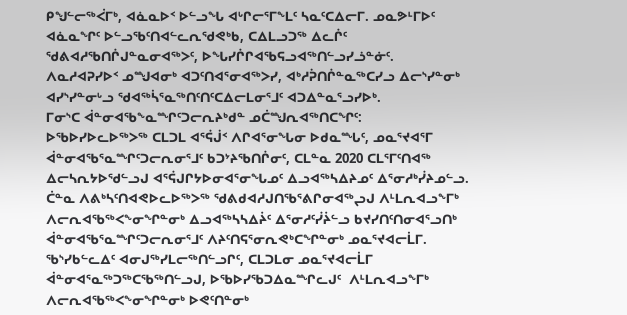ᑭᖑᓪᓕᖅᐹᒥᒃ, ᐊᓈᓇᐅᑉ ᐅᓪᓗᖓ ᐊᒡᒋᓕᕐᒥᖕᒪᑦ ᓴᓇᑦᑕᐃᓕᒥ. ᓄᓇᕗᒻᒥᐅᑦ ᐊᓈᓇᖏᑦ ᐅᓪᓗᖃᑦᑎᐊᓪᓚᕆᖁᕙᒃᑲ, ᑕᐃᒪᓗᑐᖅ ᐃᓚᒌᑦ ᖁᕕᐊᓱᖃᑎᒌᒍᓐᓇᓂᐊᖅᐳᑦ, ᐅᖓᓯᒌᒋᐊᖃᕋᓗᐊᖅᑎᓪᓗᓯᓘᓐᓃᑦ.
ᐱᓇᓱᐊᕈᓯᐅᑉ ᓄᙳᐊᓂᒃ ᐊᑐᑦᑎᐊᕐᓂᐊᖅᐳᓯ, ᐊᒃᓱᕉᑎᒌᓐᓇᖅᑕᓯᓗ ᐃᓕᔅᓯᓐᓂᒃ ᐊᓯᔅᓯᓐᓂᒡᓗ ᖁᐊᖅᓵᕐᓇᖅᑎᑦᑎᑦᑕᐃᓕᒪᓂᕐᒧᑦ ᐊᑐᐃᓐᓇᕐᓗᓯᐅᒃ.
ᒥᓂᔅᑕ ᐋᓐᓂᐊᖃᖕᓇᙱᑦᑐᓕᕆᔨᒃᑯᓐ ᓄᑖᙳᕆᐊᖅᑎᑕᖏᑦ:
ᐅᖃᐅᓯᐅᓚᐅᖅᐳᖅ ᑕᒪᑐᒪ ᐊᕐᕌᒎᑉ ᐱᒋᐊᕐᓂᖓᓂ ᐅᑯᓇᙵᑦ, ᓄᓇᕐᔪᐊᕐᒥ ᐋᓐᓂᐊᖃᕐᓇᙱᑦᑐᓕᕆᓂᕐᒧᑦ ᑲᑐᔾᔨᖃᑎᒌᓂᑦ, ᑕᒪᓐᓇ 2020 ᑕᒪᕐᒥᑦᑎᐊᖅ ᐃᓕᓴᕆᔭᐅᖁᓪᓗᒍ ᐊᕐᕌᒍᒋᔭᐅᓂᐊᕐᓂᖓᓄᑦ ᐃᓗᐊᖅᓴᐃᔨᓄᑦ ᐃᕐᓂᓱᒃᓰᔨᓄᓪᓗ.  ᑖᓐᓇ ᐱᕕᒃᓴᑦᑎᐊᕙᐅᓚᐅᖅᐳᖅ ᖁᕕᑯᐊᓱᒍᑎᖃᕐᕕᒋᓂᐊᖅᖢᒍ ᐱᒻᒪᕆᐊᓗᖕᒥᒃ ᐱᓕᕆᐊᖃᖅᐸᖕᓂᖏᓐᓂᒃ ᐃᓗᐊᖅᓴᓴᐃᔩᑦ ᐃᕐᓂᓱᑦᓰᔩᓪᓗ ᑲᔪᓯᑎᑦᑎᓂᐊᕐᓗᑎᒃ ᐋᓐᓂᐊᖃᕐᓇᙱᑦᑐᓕᕆᓂᕐᒧᑦ ᐱᔨᑦᑎᕋᕐᓂᕆᕙᒃᑕᖏᓐᓂᒃ ᓄᓇᕐᔪᐊᓕᒫᒥ.
ᖃᔅᓯᑲᓪᓚᐃᑦ ᐊᓂᒍᖅᓯᒪᓕᖅᑎᓪᓗᒋᑦ, ᑕᒪᑐᒪᓂ ᓄᓇᕐᔪᐊᓕᒫᒥ ᐋᓐᓂᐊᕐᓇᖅᑐᖅᑕᖃᖅᑎᓪᓗᒍ, ᐅᖃᐅᓯᖃᑐᐃᓇᙱᓚᒍᑦ  ᐱᒻᒪᕆᐊᓗᖕᒥᒃ ᐱᓕᕆᐊᖃᖅᐸᖕᓂᖏᓐᓂᒃ ᐅᕙᑦᑎᓐᓂᒃ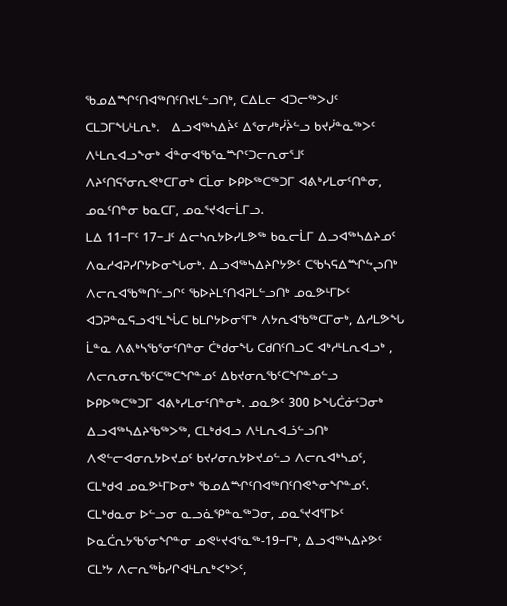ᖃᓄᐃᙱᑦᑎᐊᖅᑎᑦᑎᔪᒪᓪᓗᑎᒃ, ᑕᐃᒪᓕ ᐊᑐᓕᖅᐳᒍᑦ ᑕᒪᑐᒥᖓᒻᒪᕆᒃ.   ᐃᓗᐊᖅᓴᐃᔩᑦ ᐃᕐᓂᓱᒃᓰᔩᓪᓗ ᑲᔪᓰᓐᓇᖅᐳᑦ ᐱᒻᒪᕆᐊᓗᖕᓂᒃ ᐋᓐᓂᐊᖃᕐᓇᙱᑦᑐᓕᕆᓂᕐᒧᑦ ᐱᔨᑦᑎᕋᕐᓂᕆᕙᒃᑕᒥᓂᒃ ᑕᒫᓂ ᐅᑭᐅᖅᑕᖅᑐᒥ ᐊᕕᒃᓯᒪᓂᑦᑎᓐᓂ, ᓄᓇᑦᑎᓐᓂ ᑲᓇᑕᒥ, ᓄᓇᕐᔪᐊᓕᒫᒥᓗ.
ᒪᐃ 11−ᒥᑦ 17−ᒧᑦ ᐃᓕᓴᕆᔭᐅᓯᒪᕗᖅ ᑲᓇᓕᒫᒥ ᐃᓗᐊᖅᓴᐃᔨᓄᑦ ᐱᓇᓱᐊᕈᓯᒋᔭᐅᓂᖓᓂᒃ. ᐃᓗᐊᖅᓴᐃᔨᒋᔭᕗᑦ ᑕᖃᓴᕋᐃᙱᖦᖢᑎᒃ ᐱᓕᕆᐊᖃᖅᑎᓪᓗᒋᑦ ᖃᐅᔨᒪᑦᑎᐊᕈᒪᓪᓗᑎᒃ ᓄᓇᕗᒻᒥᐅᑦ ᐊᑐᕈᓐᓇᕋᓗᐊᕐᒪᖔᑕ ᑲᒪᒋᔭᐅᓂᕐᒥᒃ ᐱᔭᕆᐊᖃᖅᑕᒥᓂᒃ, ᐃᓱᒪᕗᖓ ᒫᓐᓇ ᐱᕕᒃᓴᖃᕐᓂᑦᑎᓐᓂ ᑖᒃᑯᓂᖓ ᑕᑯᑎᑦᑎᓗᑕ ᐊᒃᓱᒻᒪᕆᐊᓗᒃ , ᐱᓕᕆᓂᕆᖃᑦᑕᖅᑕᖏᓐᓄᑦ ᐃᑲᔪᓂᕆᖃᑦᑕᖏᓐᓄᓪᓗ ᐅᑭᐅᖅᑕᖅᑐᒥ ᐊᕕᒃᓯᒪᓂᑦᑎᓐᓂᒃ. ᓄᓇᕗᑦ 300 ᐅᖓᑖᓃᑦᑐᓂᒃ ᐃᓗᐊᖅᓴᐃᔨᖃᖅᐳᖅ, ᑕᒪᒃᑯᐊᓗ ᐱᒻᒪᕆᐊᓘᓪᓗᑎᒃ ᐱᕙᓪᓕᐊᓂᕆᔭᐅᔪᓄᑦ ᑲᔪᓯᓂᕆᔭᐅᔪᓄᓪᓗ ᐱᓕᕆᐊᒃᓴᓄᑦ, ᑕᒪᒃᑯᐊ ᓄᓇᕗᒻᒥᐅᓂᒃ ᖃᓄᐃᙱᑦᑎᐊᖅᑎᑦᑎᕙᖕᓂᖏᓐᓄᑦ. ᑕᒪᒃᑯᓇᓂ ᐅᓪᓗᓂ ᓇᓗᓈᕿᓐᓇᖅᑐᓂ, ᓄᓇᕐᔪᐊᕐᒥᐅᑦ ᐅᓇᑖᕆᔭᖃᕐᓂᖏᓐᓂ ᓄᕙᒡᔪᐊᕐᓇᖅ-19−ᒥᒃ, ᐃᓗᐊᖅᓴᐃᔨᕗᑦ ᑕᒪᔾᔭ ᐱᓕᕆᖅᑳᓯᒋᐊᒻᒪᕆᒃᐸᒃᐳᑦ,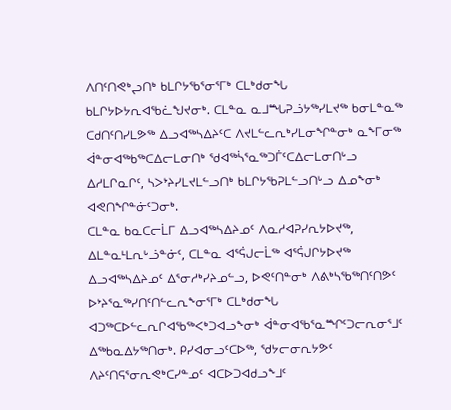ᐱᑎᑦᑎᕙᒃᖢᑎᒃ ᑲᒪᒋᔭᖃᕐᓂᕐᒥᒃ ᑕᒪᒃᑯᓂᖓ ᑲᒪᒋᔭᐅᔭᕆᐊᖃᓛᖑᔪᓂᒃ. ᑕᒪᓐᓇ ᓇᒧᙵᕈᓘᔭᖅᓯᒪᔪᖅ ᑲᓂᒪᓐᓇᖅ ᑕᑯᑎᑦᑎᓯᒪᕗᖅ ᐃᓗᐊᖅᓴᐃᔨᑦᑕ ᐱᔪᒪᓪᓚᕆᒃᓯᒪᓂᖏᓐᓂᒃ ᓇᖕᒥᓂᖅ ᐋᓐᓂᐊᖅᑲᖅᑕᐃᓕᒪᓂᑎᒃ ᖁᐊᖅᓵᕐᓇᖅᑐᒦᑦᑕᐃᓕᒪᓂᑎᒡᓗ ᐃᓱᒪᒋᓇᒋᑦ, ᓴᐳᔾᔨᓯᒪᔪᒪᓪᓗᑎᒃ ᑲᒪᒋᔭᖃᕈᒪᓪᓗᑎᒡᓗ ᐃᓄᖕᓂᒃ ᐊᕙᑎᖏᓐᓃᑦᑐᓂᒃ.
ᑕᒪᓐᓇ ᑲᓇᑕᓕᒫᒥ ᐃᓗᐊᖅᓴᐃᔨᓄᑦ ᐱᓇᓱᐊᕈᓯᕆᔭᐅᔪᖅ, ᐃᒪᓐᓇᒻᒪᕆᒡᓘᓐᓃᑦ, ᑕᒪᓐᓇ ᐊᕐᕌᒍᓕᒫᖅ ᐊᕐᕌᒍᒋᔭᐅᔪᖅ ᐃᓗᐊᖅᓴᐃᔨᓄᑦ ᐃᕐᓂᓱᒃᓯᔨᓄᓪᓗ, ᐅᕙᑦᑎᓐᓂᒃ ᐱᕕᒃᓴᖃᖅᑎᑦᑎᕗᑦ ᐅᔾᔨᕐᓇᖅᓯᑎᑦᑎᓪᓚᕆᖕᓂᕐᒥᒃ ᑕᒪᒃᑯᓂᖓ ᐊᑐᖅᑕᐅᓪᓚᕆᒋᐊᖃᖅᐸᒃᑐᐊᓗᖕᓂᒃ ᐋᓐᓂᐊᖃᕐᓇᙱᑦᑐᓕᕆᓂᕐᒧᑦ ᐃᖅᑲᓇᐃᔭᖅᑎᓂᒃ. ᑭᓯᐊᓂᓗᑦᑕᐅᖅ, ᖁᔭᓕᓂᕆᔭᕗᑦ ᐱᔨᑦᑎᕋᕐᓂᕆᕙᒃᑕᓯᓐᓄᑦ ᐊᑕᐅᑐᐊᑯᓗᖕᒧᑦ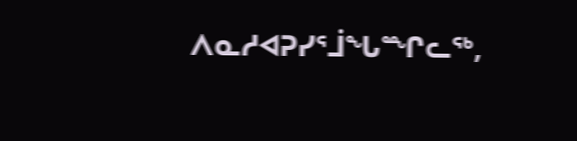ᐱᓇᓱᐊᕈᓯᕐᒨᖓᙱᓚᖅ,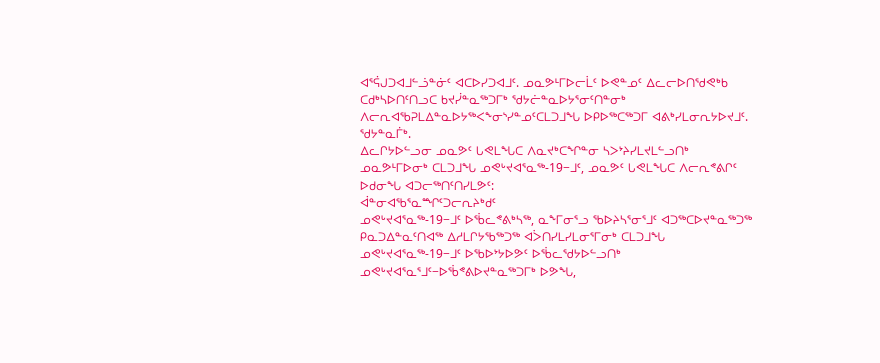ᐊᕐᕌᒍᑐᐊᒧᓪᓘᓐᓃᑦ ᐊᑕᐅᓯᑐᐊᒧᑦ. ᓄᓇᕗᒻᒥᐅᓕᒫᑦ ᐅᕙᓐᓄᑦ ᐃᓚᓕᐅᑎᖁᕙᒃᑲ ᑕᑯᒃᓴᐅᑎᑦᑎᓗᑕ ᑲᔪᓰᓐᓇᖅᑐᒥᒃ ᖁᔭᓖᓐᓇᐅᔭᕐᓂᑦᑎᓐᓂᒃ ᐱᓕᕆᐊᖃᕈᒪᐃᓐᓇᐅᔭᖅᐸᖕᓂᔅᓯᓐᓄᑦᑕᒪᑐᒧᖓ ᐅᑭᐅᖅᑕᖅᑐᒥ ᐊᕕᒃᓯᒪᓂᕆᔭᐅᔪᒧᑦ.
ᖁᔭᓐᓇᒦᒃ.
ᐃᓚᒋᔭᐅᓪᓗᓂ ᓄᓇᕗᑦ ᒐᕙᒪᖓᑕ ᐱᓇᔪᒃᑕᖏᓐᓂ ᓴᐳᔾᔨᓯᒪᔪᒪᓪᓗᑎᒃ ᓄᓇᕗᒻᒥᐅᓂᒃ ᑕᒪᑐᒧᖓ ᓄᕙᒡᔪᐊᕐᓇᖅ-19−ᒧᑦ, ᓄᓇᕗᑦ ᒐᕙᒪᖓᑕ ᐱᓕᕆᕝᕕᒋᑦ ᐅᑯᓂᖓ ᐊᑐᓕᖅᑎᑦᑎᓯᒪᕗᑦ:
ᐋᓐᓂᐊᖃᕐᓇᙱᑦᑐᓕᕆᔨᒃᑯᑦ
ᓄᕙᒡᔪᐊᕐᓇᖅ-19−ᒧᑦ ᐅᖄᓚᕝᕕᒃᓴᖅ, ᓇᖕᒥᓂᕐᓗ ᖃᐅᔨᓴᕐᓂᕐᒧᑦ ᐊᑐᖅᑕᐅᔪᓐᓇᖅᑐᖅ
ᑭᓇᑐᐃᓐᓇᑦᑎᐊᖅ ᐃᓱᒪᒋᔭᖃᖅᑐᖅ ᐊᐴᑎᓯᒪᓯᒪᓂᕐᒥᓂᒃ ᑕᒪᑐᒧᖓ ᓄᕙᒡᔪᐊᕐᓇᖅ-19−ᒧᑦ ᐅᖃᐅᔾᔭᐅᕗᑦ ᐅᖄᓚᖁᔭᐅᓪᓗᑎᒃ ᓄᕙᒡᔪᐊᕐᓇᕐᒧᑦ−ᐅᖄᕝᕕᐅᔪᓐᓇᖅᑐᒥᒃ ᐅᕗᖓ,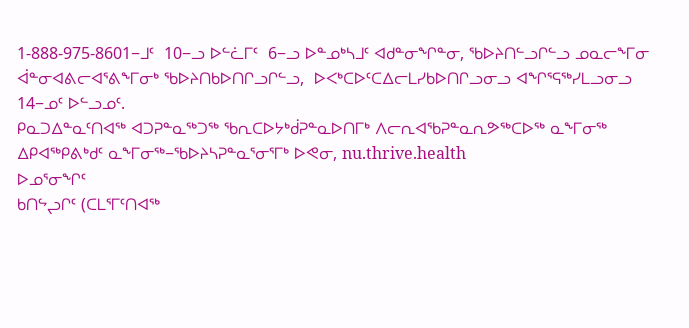1-888-975-8601−ᒧᑦ  10−ᓗ ᐅᓪᓛᒥᑦ  6−ᓗ ᐅᓐᓄᒃᓴᒧᑦ ᐊᑯᓐᓂᖏᓐᓂ, ᖃᐅᔨᑎᓪᓗᒋᓪᓗ ᓄᓇᓕᖕᒥᓂ ᐋᓐᓂᐊᕕᓕᐊᕐᕕᖕᒥᓂᒃ ᖃᐅᔨᑎᑲᐅᑎᒋᓗᒋᓪᓗ,  ᐅᐸᒃᑕᐅᑦᑕᐃᓕᒪᓯᑲᐅᑎᒋᓗᓂᓗ ᐊᖏᕐᕋᖅᓯᒪᓗᓂᓗ 14−ᓄᑦ ᐅᓪᓗᓄᑦ.
ᑭᓇᑐᐃᓐᓇᑦᑎᐊᖅ ᐊᑐᕈᓐᓇᖅᑐᖅ ᖃᕆᑕᐅᔭᒃᑰᕈᓐᓇᐅᑎᒥᒃ ᐱᓕᕆᐊᖃᕈᓐᓇᕆᕗᖅᑕᐅᖅ ᓇᖕᒥᓂᖅ ᐃᑭᐊᖅᑭᕕᒃᑯᑦ ᓇᖕᒥᓂᖅ−ᖃᐅᔨᓴᕈᓐᓇᕐᓂᕐᒥᒃ ᐅᕙᓂ, nu.thrive.health
ᐅᓄᕐᓂᖏᑦ
ᑲᑎᖦᖢᒋᑦ (ᑕᒪᕐᒥᑦᑎᐊᖅ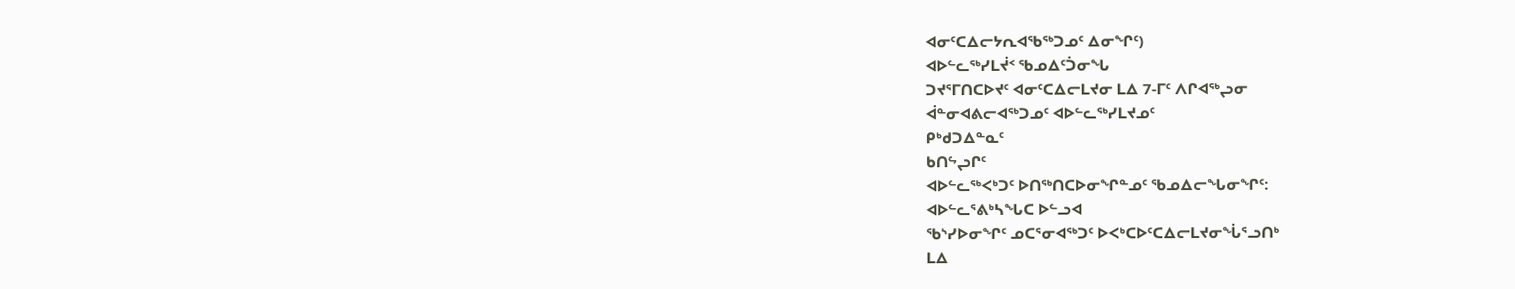ᐊᓂᑦᑕᐃᓕᔭᕆᐊᖃᖅᑐᓄᑦ ᐃᓂᖏᑦ)
ᐊᐅᓪᓚᖅᓯᒪᔫᑉ ᖃᓄᐃᑦᑑᓂᖓ
ᑐᔪᕐᒥᑎᑕᐅᔪᑦ ᐊᓂᑦᑕᐃᓕᒪᔪᓂ ᒪᐃ 7-ᒥᑦ ᐱᒋᐊᖅᖢᓂ
ᐋᓐᓂᐊᕕᓕᐊᖅᑐᓄᑦ ᐊᐅᓪᓚᖅᓯᒪᔪᓄᑦ
ᑭᒃᑯᑐᐃᓐᓇᑦ
ᑲᑎᖦᖢᒋᑦ
ᐊᐅᓪᓚᖅᐸᒃᑐᑦ ᐅᑎᖅᑎᑕᐅᓂᖏᓐᓄᑦ ᖃᓄᐃᓕᖓᓂᖏᑦ:
ᐊᐅᓪᓚᕐᕕᒃᓴᖓᑕ ᐅᓪᓗᐊ
ᖃᔅᓯᐅᓂᖏᑦ ᓄᑕᕐᓂᐊᖅᑐᑦ ᐅᐸᒃᑕᐅᑦᑕᐃᓕᒪᔪᓂᖔᕐᓗᑎᒃ
ᒪᐃ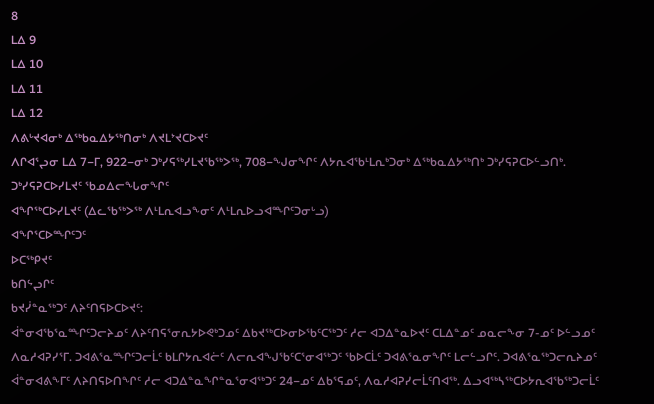8
ᒪᐃ 9
ᒪᐃ 10
ᒪᐃ 11
ᒪᐃ 12
ᐱᕕᒡᔪᐊᓂᒃ ᐃᖅᑲᓇᐃᔭᖅᑎᓂᒃ ᐱᔪᒪᔾᔪᑕᐅᔪᑦ
ᐱᒋᐊᕐᖢᓂ ᒪᐃ 7−ᒥ, 922−ᓂᒃ ᑐᒃᓯᕋᖅᓯᒪᔪᖃᖅᐳᖅ, 708−ᖑᓂᖏᑦ ᐱᔭᕆᐊᖃᒻᒪᕆᒃᑐᓂᒃ ᐃᖅᑲᓇᐃᔭᖅᑎᒃ ᑐᒃᓯᕋᕈᑕᐅᓪᓗᑎᒃ.
ᑐᒃᓯᕋᕈᑕᐅᓯᒪᔪᑦ ᖃᓄᐃᓕᖓᓂᖏᑦ
ᐊᖏᖅᑕᐅᓯᒪᔪᑦ (ᐃᓚᖃᖅᐳᖅ ᐱᒻᒪᕆᐊᓗᖕᓂᑦ ᐱᒻᒪᕆᐅᓗᐊᙱᑦᑐᓂᒡᓗ)
ᐊᖏᕐᑕᐅᙱᑦᑐᑦ
ᐅᑕᖅᑭᔪᑦ
ᑲᑎᖦᖢᒋᑦ
ᑲᔪᓰᓐᓇᖅᑐᑦ ᐱᔨᑦᑎᕋᐅᑕᐅᔪᑦ:
ᐋᓐᓂᐊᖃᕐᓇᙱᑦᑐᓕᔨᓄᑦ ᐱᔨᑦᑎᕋᕐᓂᕆᔭᐅᕙᒃᑐᓄᑦ ᐃᑲᔪᖅᑕᐅᓂᐅᖃᑦᑕᖅᑐᑦ ᓱᓕ ᐊᑐᐃᓐᓇᐅᔪᑦ ᑕᒪᐃᓐᓄᑦ ᓄᓇᓕᖕᓂ 7-ᓄᑦ ᐅᓪᓗᓄᑦ ᐱᓇᓱᐊᕈᓯᕐᒥ. ᑐᐊᕕᕐᓇᙱᑦᑐᓕᒫᑦ ᑲᒪᒋᔭᕆᐊᓖᑦ ᐱᓕᕆᐊᖑᖃᑦᑕᕐᓂᐊᖅᑐᑦ ᖃᐅᑕᒫᑦ ᑐᐊᕕᕐᓇᓂᖏᑦ ᒪᓕᓪᓗᒋᑦ. ᑐᐊᕕᕐᓇᖅᑐᓕᕆᔨᓄᑦ ᐋᓐᓂᐊᕕᖕᒥᑦ ᐱᔨᑎᕋᐅᑎᖏᑦ ᓱᓕ ᐊᑐᐃᓐᓇᖏᓐᓇᕐᓂᐊᖅᑐᑦ 24−ᓄᑦ ᐃᑲᕐᕋᓄᑦ, ᐱᓇᓱᐊᕈᓯᓕᒫᑦᑎᐊᖅ. ᐃᓗᐊᖅᓴᖅᑕᐅᔭᕆᐊᖃᖅᑐᓕᒫᑦ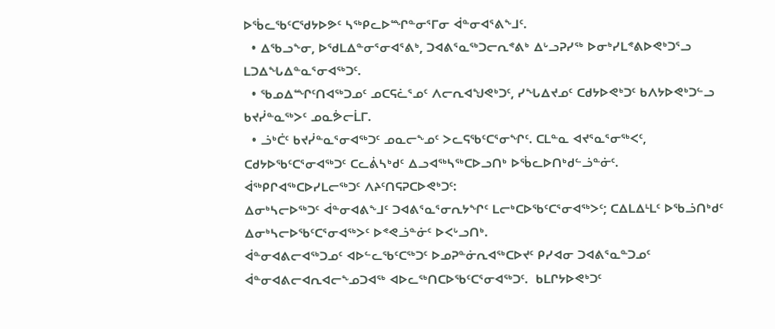ᐅᖄᓚᖃᑦᑕᖁᔭᐅᕗᑦ ᓴᖅᑭᓚᐅᙱᓐᓂᕐᒥᓂ ᐋᓐᓂᐊᕐᕕᖕᒧᑦ.
  • ᐃᖃᓗᖕᓂ, ᐅᖁᒪᐃᓐᓂᕐᓂᐊᕐᕕᒃ, ᑐᐊᕕᕐᓇᖅᑐᓕᕆᕝᕕᒃ ᐃᒡᓗᕈᓯᖅ ᐅᓂᒃᓯᒪᕝᕕᐅᕙᒃᑐᕐᓗ ᒪᑐᐃᖓᐃᓐᓇᕐᓂᐊᖅᑐᑦ.
  • ᖃᓄᐃᙱᑦᑎᐊᖅᑐᓄᑦ ᓄᑕᕋᓛᕐᓄᑦ ᐱᓕᕆᐊᖑᕙᒃᑐᑦ, ᓯᖓᐃᔪᓄᑦ ᑕᑯᔭᐅᕙᒃᑐᑦ ᑲᐱᔭᐅᕙᒃᑐᓪᓗ ᑲᔪᓰᓐᓇᖅᐳᑦ ᓄᓇᕘᓕᒫᒥ.
  • ᓘᒃᑖᑦ ᑲᔪᓰᓐᓇᕐᓂᐊᖅᑐᑦ ᓄᓇᓕᖕᓄᑦ ᐳᓚᕋᖃᑦᑕᕐᓂᖏᑦ. ᑕᒪᓐᓇ ᐊᔪᕐᓇᕐᓂᖅᐸᑦ, ᑕᑯᔭᐅᖃᑦᑕᕐᓂᐊᖅᑐᑦ ᑕᓚᕖᓴᒃᑯᑦ ᐃᓗᐊᖅᓴᖅᑕᐅᓗᑎᒃ ᐅᖄᓚᐅᑎᒃᑯᓪᓘᓐᓃᑦ.
ᐋᖅᑭᒋᐊᖅᑕᐅᓯᒪᓕᖅᑐᑦ ᐱᔨᑦᑎᕋᕈᑕᐅᕙᒃᑐᑦ:
ᐃᓂᒃᓴᓕᐅᖅᑐᑦ ᐋᓐᓂᐊᕕᖕᒧᑦ ᑐᐊᕕᕐᓇᕐᓂᕆᔭᖏᑦ ᒪᓕᒃᑕᐅᖃᑦᑕᕐᓂᐊᖅᐳᑦ; ᑕᐃᒪᐃᒻᒪᑦ ᐅᖃᓘᑎᒃᑯᑦ ᐃᓂᒃᓴᓕᐅᖃᑦᑕᕐᓂᐊᖅᐳᑦ ᐅᕝᕙᓘᓐᓃᑦ ᐅᐸᒡᓗᑎᒃ.
ᐋᓐᓂᐊᕕᓕᐊᖅᑐᓄᑦ ᐊᐅᓪᓚᖃᑦᑕᖅᑐᑦ ᐅᓄᕈᓐᓃᕆᐊᖅᑕᐅᔪᑦ ᑭᓯᐊᓂ ᑐᐊᕕᕐᓇᓐᑐᓄᑦ ᐋᓐᓂᐊᕕᓕᐊᕆᐊᓕᖕᓄᑐᐊᖅ ᐊᐅᓚᖅᑎᑕᐅᖃᑦᑕᕐᓂᐊᖅᑐᑦ.  ᑲᒪᒋᔭᐅᕙᒃᑐᑦ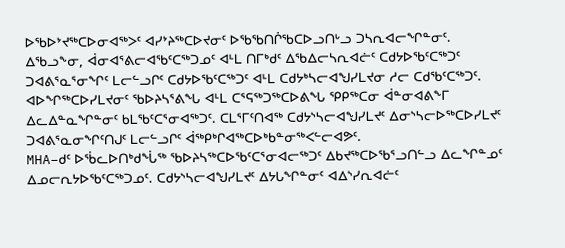ᐅᖃᐅᔾᔪᖅᑕᐅᓂᐊᖅᐳᑦ ᐊᓯᔾᔨᖅᑕᐅᔪᓂᑦ ᐅᖃᖃᑎᒌᖃᑕᐅᓗᑎᒡᓗ ᑐᓴᕆᐊᓕᖏᓐᓂᑦ.
ᐃᖃᓗᖕᓂ, ᐋᓂᐊᕐᕕᓕᐊᖃᑦᑕᖅᑐᓄᑦ ᐊᒻᒪ ᑎᒥᒃᑯᑦ ᐃᖃᐃᓕᓴᕆᐊᓖᑦ ᑕᑯᔭᐅᖃᑦᑕᖅᑐᑦ ᑐᐊᕕᕐᓇᕐᓂᖏᑦ ᒪᓕᓪᓗᒋᑦ ᑕᑯᔭᐅᖃᑦᑕᖅᑐᑦ ᐊᒻᒪ ᑕᑯᔭᒃᓴᓕᐊᖑᓯᒪᔪᓂ ᓱᓕ ᑕᑯᖃᑦᑕᖅᑐᑦ. ᐊᐅᖏᖅᑕᐅᓯᒪᔪᓂᑦ ᖃᐅᔨᓴᕐᕕᖓ ᐊᒻᒪ ᑕᕐᕋᖅᑐᖅᑕᐅᕕᖓ ᕿᑭᖅᑕᓂ ᐋᓐᓂᐊᕕᖕᒥ ᐃᓚᐃᓐᓇᖏᓐᓂᑦ ᑲᒪᖃᑦᑕᕐᓂᐊᖅᑐᑦ. ᑕᒪᕐᒥᑦᑎᐊᖅ ᑕᑯᔭᔅᓴᓕᐊᖑᓯᒪᔪᑦ ᐃᓂᔅᓴᓕᐅᖅᑕᐅᓯᒪᔪᑦ ᑐᐊᕕᕐᓇᓂᖏᑦᑎᒍᑦ ᒪᓕᓪᓗᒋᑦ ᐋᖅᑭᒃᒋᐊᖅᑕᐅᒃᑲᓐᓂᖅᐸᓪᓕᐊᕗᑦ.
MHA−ᑯᑦ ᐅᖄᓚᐅᑎᒃᑯᖔᖅ ᖃᐅᔨᓴᖅᑕᐅᖃᑦᑕᕐᓂᐊᓕᖅᑐᑦ ᐃᑲᔪᖅᑕᐅᖃᕐᓗᑎᓪᓗ ᐃᓚᖏᓐᓄᑦ ᐃᓄᓕᕆᔭᐅᖃᑦᑕᖅᑐᓄᑦ. ᑕᑯᔭᔅᓴᓕᐊᖑᓯᒪᔪᑦ ᐃᔭᒐᖏᓐᓂᑦ ᐊᐃᔅᓯᕆᐊᓖᑦ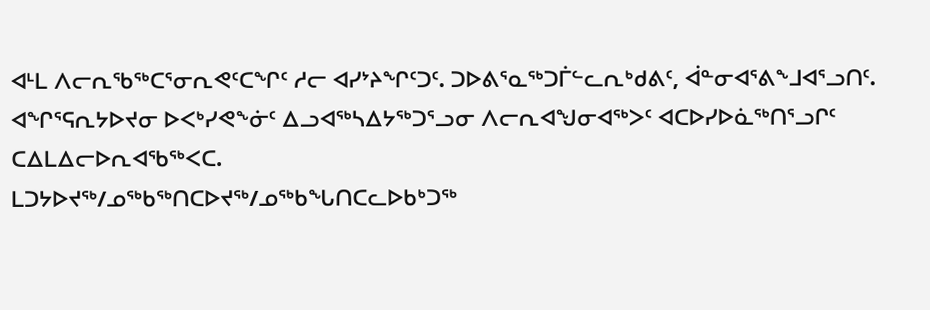ᐊᒻᒪ ᐱᓕᕆᖃᖅᑕᕐᓂᕆᕙᑦᑕᖏᑦ ᓱᓕ ᐊᓯᔾᔨᖏᑦᑐᑦ. ᑐᐅᕕᕐᓇᖅᑐᒦᓪᓚᕆᒃᑯᕕᑦ, ᐋᓐᓂᐊᕐᕕᖕᒧᐊᕐᓗᑎᑦ. ᐊᖏᕐᕋᕆᔭᐅᔪᓂ ᐅᐸᒃᓯᕙᖕᓃᑦ ᐃᓗᐊᖅᓴᐃᔭᖅᑐᕐᓗᓂ ᐱᓕᕆᐊᖑᓂᐊᖅᐳᑦ ᐊᑕᐅᓯᐅᓈᖅᑎᕐᓗᒋᑦ ᑕᐃᒪᐃᓕᐅᕆᐊᖃᖅᐸᑕ.
ᒪᑐᔭᐅᔪᖅ/ᓄᖅᑲᖅᑎᑕᐅᔪᖅ/ᓄᖅᑲᖓᑎᑕᓚᐅᑲᒃᑐᖅ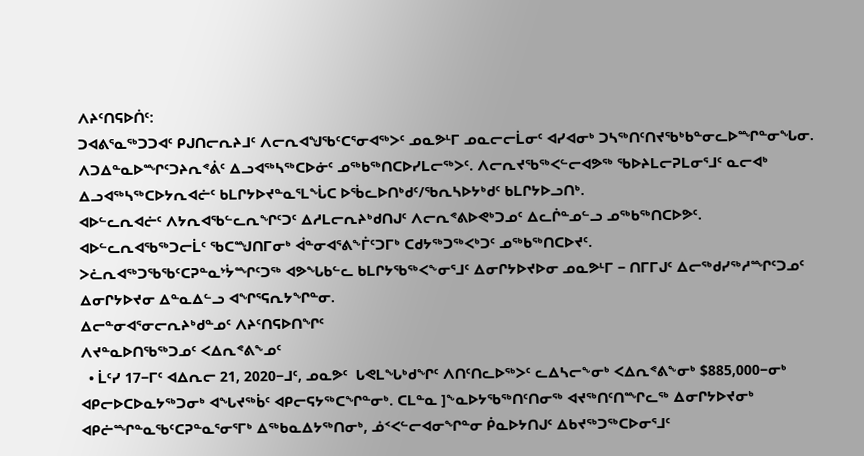ᐱᔨᑦᑎᕋᐅᑏᑦ:
ᑐᐊᕕᕐᓇᖅᑐᑐᐊᑦ ᑭᒍᑎᓕᕆᔨᒧᑦ ᐱᓕᕆᐊᖑᖃᑦᑕᕐᓂᐊᖅᐳᑦ ᓄᓇᕗᒻᒥ ᓄᓇᓕᓕᒫᓂᑦ ᐊᓯᐊᓂᒃ ᑐᓴᖅᑎᑦᑎᔪᖃᒃᑲᓐᓂᓚᐅᙱᓐᓂᖓᓂ.
ᐱᑐᐃᓐᓇᐅᙱᑦᑐᔨᕆᕝᕖᑦ ᐃᓗᐊᖅᓴᖅᑕᐅᓃᑦ ᓄᖅᑲᖅᑎᑕᐅᓯᒪᓕᖅᐳᑦ. ᐱᓕᕆᔪᖃᖅᐸᓪᓕᐊᕗᖅ ᖃᐅᔨᒪᓕᕈᒪᓂᕐᒧᑦ ᓇᓕᐊᒃ ᐃᓗᐊᖅᓴᖅᑕᐅᔭᕆᐊᓖᑦ ᑲᒪᒋᔭᐅᔪᓐᓇᕐᒪᖔᑕ ᐅᖄᓚᐅᑎᒃᑯᑦ/ᖃᕆᓴᐅᔭᒃᑯᑦ ᑲᒪᒋᔭᐅᓗᑎᒃ.
ᐊᐅᓪᓚᕆᐊᓖᑦ ᐱᔭᕆᐊᖃᓪᓚᕆᖏᑦᑐᑦ ᐃᓱᒪᓕᕆᔨᒃᑯᑎᒍᑦ ᐱᓕᕆᕝᕕᐅᕙᒃᑐᓄᑦ ᐃᓚᒌᓐᓄᓪᓗ ᓄᖅᑲᖅᑎᑕᐅᕗᑦ.  ᐊᐅᓪᓚᕆᐊᖃᖅᑐᓕᒫᑦ ᖃᑕᙳᑎᒥᓂᒃ ᐋᓐᓂᐊᕐᕕᖕᒦᑦᑐᒥᒃ ᑕᑯᔭᖅᑐᖅᐸᒃᑐᑦ ᓄᖅᑲᖅᑎᑕᐅᔪᑦ.
ᐳᓛᕆᐊᖅᑐᖃᖃᑦᑕᕈᓐᓇᔾᔮᙱᑦᑐᖅ ᐊᕗᖓᑲᓪᓚ ᑲᒪᒋᔭᖃᖅᐸᖕᓂᕐᒧᑦ ᐃᓂᒋᔭᐅᔪᐅᓂ ᓄᓇᕗᒻᒥ − ᑎᒥᒥᒍᑦ ᐃᓕᖅᑯᓯᖅᓱᙱᑦᑐᓄᑦ ᐃᓂᒋᔭᐅᔪᓂ ᐃᓐᓇᐃᓪᓗ ᐊᖏᕐᕋᕆᔭᖏᓐᓂ.
ᐃᓕᓐᓂᐊᕐᓂᓕᕆᔨᒃᑯᓐᓄᑦ ᐱᔨᑦᑎᕋᐅᑎᖏᑦ
ᐱᔪᓐᓇᐅᑎᖃᖅᑐᓄᑦ ᐸᐃᕆᕝᕕᖕᓄᑦ
  • ᒫᑦᓯ 17−ᒥᑦ ᐊᐃᕆᓕ 21, 2020−ᒧᑦ, ᓄᓇᕗᑦ  ᒐᕙᒪᖓᒃᑯᖏᑦ ᐱᑎᑦᑎᓚᐅᖅᐳᑦ ᓚᐃᓴᓕᖕᓂᒃ ᐸᐃᕆᕝᕕᖕᓂᒃ $885,000−ᓂᒃ ᐊᑭᓕᐅᑕᐅᓇᔭᖅᑐᓂᒃ ᐊᖓᔪᖅᑳᑦ ᐊᑭᓕᕋᔭᖅᑕᖏᓐᓂᒃ. ᑕᒪᓐᓇ ]ᖕᓇᐅᔭᖃᖅᑎᑦᑎᓂᖅ ᐊᔪᖅᑎᑦᑎᙱᓚᖅ ᐃᓂᒋᔭᐅᔪᓂᒃ ᐊᑭᓖᙱᓐᓇᖃᑦᑕᕈᓐᓇᕐᓂᕐᒥᒃ ᐃᖅᑲᓇᐃᔭᖅᑎᓂᒃ, ᓅᑉᐸᓪᓕᐊᓂᖏᓐᓂ ᑮᓇᐅᔭᑎᒍᑦ ᐃᑲᔪᖅᑐᖅᑕᐅᓂᕐᒧᑦ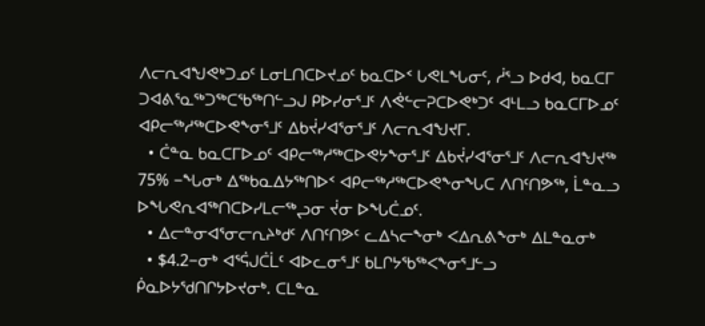ᐱᓕᕆᐊᖑᕙᒃᑐᓄᑦ ᒪᓂᒪᑎᑕᐅᔪᓄᑦ ᑲᓇᑕᐅᑉ ᒐᕙᒪᖓᓂᑦ, ᓲᕐᓗ ᐅᑯᐊ, ᑲᓇᑕᒥ ᑐᐊᕕᕐᓇᖅᑐᖅᑕᖃᖅᑎᓪᓗᒍ ᑭᐅᓯᓂᕐᒧᑦ ᐱᕚᓪᓕᕈᑕᐅᕙᒃᑐᑦ ᐊᒻᒪᓗ ᑲᓇᑕᒥᐅᓄᑦ ᐊᑭᓕᖅᓱᖅᑕᐅᕙᖕᓂᕐᒧᑦ ᐃᑲᔫᓯᐊᕐᓂᕐᒧᑦ ᐱᓕᕆᐊᖑᔪᒥ.
  • ᑖᓐᓇ ᑲᓇᑕᒥᐅᓄᑦ ᐊᑭᓕᖅᓱᖅᑕᐅᕙᔭᖕᓂᕐᒧᑦ ᐃᑲᔫᓯᐊᕐᓂᕐᒧᑦ ᐱᓕᕆᐊᖑᔪᖅ 75% −ᖓᓂᒃ ᐃᖅᑲᓇᐃᔭᖅᑎᐅᑉ ᐊᑭᓕᖅᓱᖅᑕᐅᕙᖕᓂᖓᑕ ᐱᑎᑦᑎᕗᖅ, ᒫᓐᓇᓗ ᐅᖓᕙᕆᐊᖅᑎᑕᐅᓯᒪᓕᖅᖢᓂ ᔫᓂ ᐅᖓᑖᓄᑦ.
  • ᐃᓕᓐᓂᐊᕐᓂᓕᕆᔨᒃᑯᑦ ᐱᑎᑦᑎᕗᑦ ᓚᐃᓴᓕᖕᓂᒃ ᐸᐃᕆᕕᖕᓂᒃ ᐃᒪᓐᓇᓂᒃ
  • $4.2−ᓂᒃ ᐊᕐᕌᒍᑖᒫᑦ ᐊᐅᓚᓂᕐᒧᑦ ᑲᒪᒋᔭᖃᖅᐸᖕᓂᕐᒧᓪᓗ ᑮᓇᐅᔭᖁᑎᒋᔭᐅᔪᓂᒃ. ᑕᒪᓐᓇ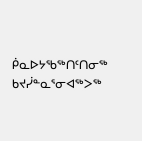ᑮᓇᐅᔭᖃᖅᑎᑦᑎᓂᖅ ᑲᔪᓰᓐᓇᕐᓂᐊᖅᐳᖅ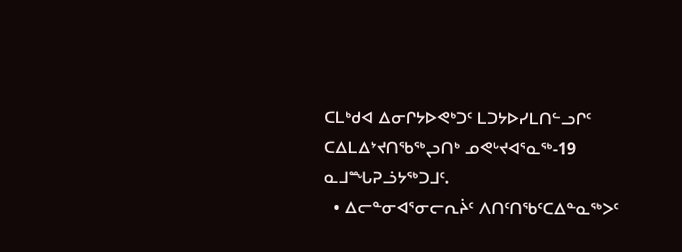ᑕᒪᒃᑯᐊ ᐃᓂᒋᔭᐅᕙᒃᑐᑦ ᒪᑐᔭᐅᓯᒪᑎᓪᓗᒋᑦ ᑕᐃᒪᐃᔾᔪᑎᖃᖅᖢᑎᒃ ᓄᕙᒡᔪᐊᕐᓇᖅ-19 ᓇᒧᙵᕈᓘᔭᖅᑐᒧᑦ.
  • ᐃᓕᓐᓂᐊᕐᓂᓕᕆᔩᑦ ᐱᑎᑦᑎᖃᑦᑕᐃᓐᓇᖅᐳᑦ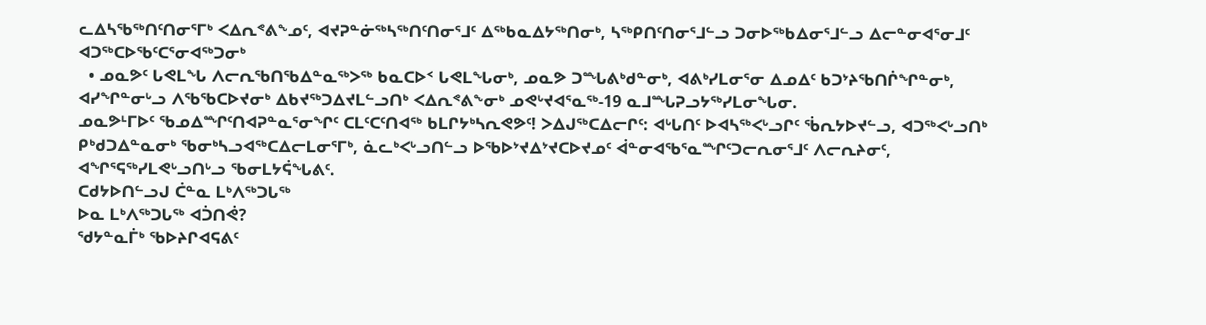ᓚᐃᓴᖃᖅᑎᑦᑎᓂᕐᒥᒃ ᐸᐃᕆᕝᕕᖕᓄᑦ, ᐊᔪᕈᓐᓃᖅᓴᖅᑎᑦᑎᓂᕐᒧᑦ ᐃᖅᑲᓇᐃᔭᖅᑎᓂᒃ, ᓴᖅᑭᑎᑦᑎᓂᕐᒧᓪᓗ ᑐᓂᐅᖅᑲᐃᓂᕐᒧᓪᓗ ᐃᓕᓐᓂᐊᕐᓂᒧᑦ ᐊᑐᖅᑕᐅᖃᑦᑕᕐᓂᐊᖅᑐᓂᒃ
  • ᓄᓇᕗᑦ ᒐᕙᒪᖓ ᐱᓕᕆᖃᑎᖃᐃᓐᓇᖅᐳᖅ ᑲᓇᑕᐅᑉ ᒐᕙᒪᖓᓂᒃ, ᓄᓇᕗ ᑐᙵᕕᒃᑯᓐᓂᒃ, ᐊᕕᒃᓯᒪᓂᕐᓂ ᐃᓄᐃᑦ ᑲᑐᔾᔨᖃᑎᒌᖏᓐᓂᒃ, ᐊᓯᖏᓐᓂᒡᓗ ᐱᖃᖃᑕᐅᔪᓂᒃ ᐃᑲᔪᖅᑐᐃᔪᒪᓪᓗᑎᒃ ᐸᐃᕆᕝᕕᖕᓂᒃ ᓄᕙᒡᔪᐊᕐᓇᖅ-19 ᓇᒧᙵᕈᓗᔭᖅᓯᒪᓂᖓᓂ.
ᓄᓇᕗᒻᒥᐅᑦ ᖃᓄᐃᙱᑦᑎᐊᕈᓐᓇᕐᓂᖏᑦ ᑕᒪᑦᑕᑦᑎᐊᖅ ᑲᒪᒋᔭᒃᓴᕆᕙᕗᑦ! ᐳᐃᒍᖅᑕᐃᓕᒋᑦ: ᐊᒡᒐᑎᑦ ᐅᐊᓴᖅᐸᒡᓗᒋᑦ ᖄᕆᔭᐅᔪᓪᓗ, ᐊᑐᖅᐸᒡᓗᑎᒃ ᑭᒃᑯᑐᐃᓐᓇᓂᒃ ᖃᓂᒃᓴᓗᐊᖅᑕᐃᓕᒪᓂᕐᒥᒃ, ᓈᓚᒃᐸᒡᓗᑎᓪᓗ ᐅᖃᐅᔾᔪᐃᔾᔪᑕᐅᔪᓄᑦ ᐋᓐᓂᐊᖃᕐᓇᙱᑦᑐᓕᕆᓂᕐᒧᑦ ᐱᓕᕆᔨᓂᑦ, ᐊᖏᕐᕋᖅᓯᒪᕙᒡᓗᑎᒡᓗ ᖃᓂᒪᔭᕌᖓᕕᑦ.
ᑕᑯᔭᐅᑎᓪᓗᒍ ᑖᓐᓇ ᒪᒃᐱᖅᑐᒐᖅ
ᐅᓇ ᒪᒃᐱᖅᑐᒐᖅ ᐊᑑᑎᕚ?
ᖁᔭᓐᓇᒦᒃ ᖃᐅᔨᒋᐊᕋᕕᑦ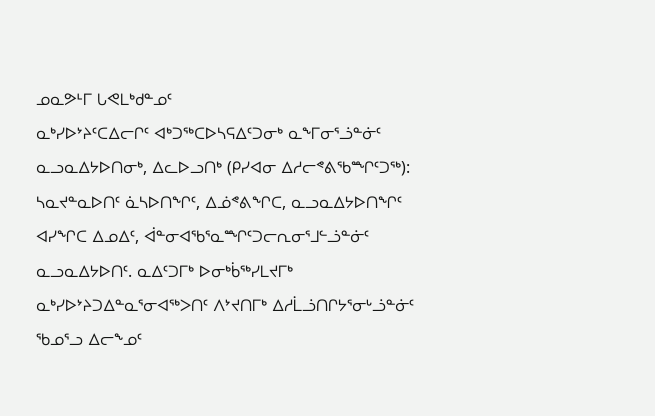ᓄᓇᕗᒻᒥ ᒐᕙᒪᒃᑯᓐᓄᑦ
ᓇᒃᓯᐅᔾᔨᑦᑕᐃᓕᒋᑦ ᐊᒃᑐᖅᑕᐅᓴᕋᐃᑦᑐᓂᒃ ᓇᖕᒥᓂᕐᓘᓐᓃᑦ ᓇᓗᓇᐃᔭᐅᑎᓂᒃ, ᐃᓚᐅᓗᑎᒃ (ᑭᓯᐊᓂ ᐃᓱᓕᕝᕕᖃᙱᑦᑐᖅ): ᓴᓇᔪᓐᓇᐅᑎᑦ ᓈᓴᐅᑎᖏᑦ, ᐃᓅᕝᕕᖏᑕ, ᓇᓗᓇᐃᔭᐅᑎᖏᑦ ᐊᓯᖏᑕ ᐃᓄᐃᑦ, ᐋᓐᓂᐊᖃᕐᓇᙱᑦᑐᓕᕆᓂᕐᒧᓪᓘᓐᓃᑦ ᓇᓗᓇᐃᔭᐅᑎᑦ. ᓇᐃᑦᑐᒥᒃ ᐅᓂᒃᑳᖅᓯᒪᔪᒥᒃ ᓇᒃᓯᐅᔾᔨᑐᐃᓐᓇᕐᓂᐊᖅᐳᑎᑦ ᐱᔾᔪᑎᒥᒃ ᐃᓱᒫᓘᑎᒋᔭᕐᓂᒡᓘᓐᓃᑦ ᖃᓄᕐᓗ ᐃᓕᖕᓄᑦ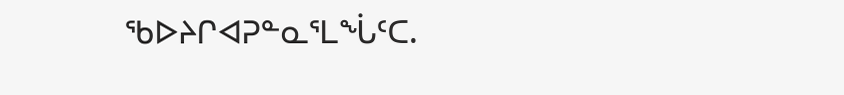ᖃᐅᔨᒋᐊᕈᓐᓇᕐᒪᖔᑦᑕ.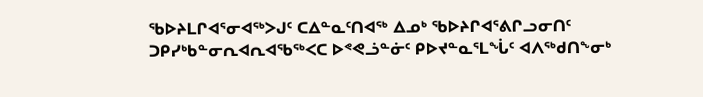ᖃᐅᔨᒪᒋᐊᕐᓂᐊᖅᐳᒍᑦ ᑕᐃᓐᓇᑦᑎᐊᖅ ᐃᓄᒃ ᖃᐅᔨᒋᐊᕐᕕᒋᓗᓂᑎᑦ ᑐᑭᓯᒃᑲᓐᓂᕆᐊᕆᐊᖃᖅᐸᑕ ᐅᕝᕙᓘᓐᓃᑦ ᑭᐅᔪᓐᓇᕐᒪᖔᑦ ᐊᐱᖅᑯᑎᖕᓂᒃ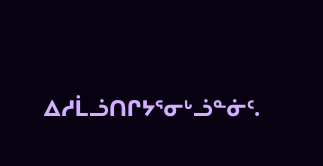ᐃᓱᒫᓘᑎᒋᔭᕐᓂᒡᓘᓐᓃᑦ.